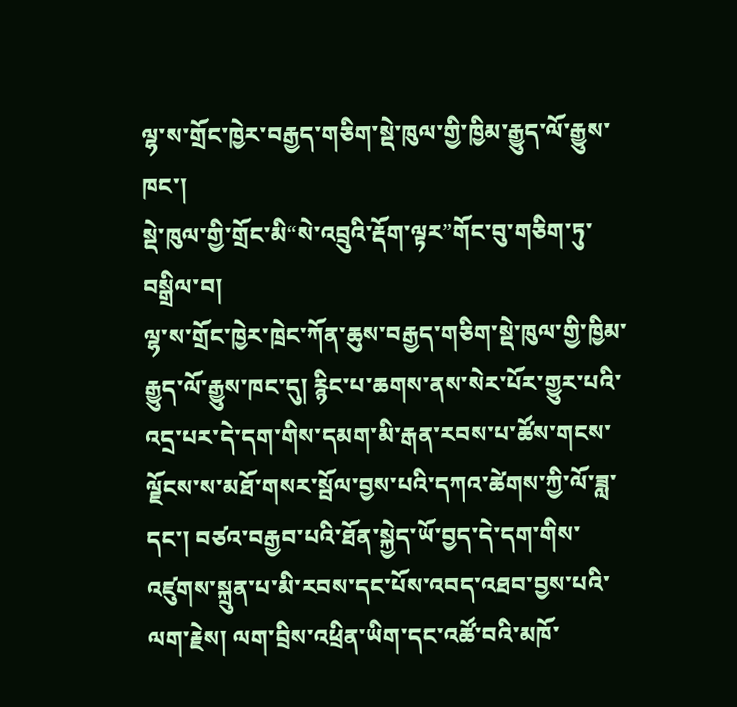ལྷ་ས་གྲོང་ཁྱེར་བརྒྱད་གཅིག་སྡེ་ཁུལ་གྱི་ཁྱིམ་རྒྱུད་ལོ་རྒྱུས་ཁང་།
སྡེ་ཁུལ་གྱི་གྲོང་མི“སེ་འབྲུའི་རྡོག་ལྟར”གོང་བུ་གཅིག་ཏུ་བསྒྲིལ་བ།
ལྷ་ས་གྲོང་ཁྱེར་ཁྲེང་ཀོན་ཆུས་བརྒྱད་གཅིག་སྡེ་ཁུལ་གྱི་ཁྱིམ་རྒྱུད་ལོ་རྒྱུས་ཁང་དུ། རྙིང་པ་ཆགས་ནས་སེར་པོར་གྱུར་པའི་འདྲ་པར་དེ་དག་གིས་དམག་མི་རྒན་རབས་པ་ཚོས་གངས་ལྗོངས་ས་མཐོ་གསར་སྦོལ་བྱས་པའི་དཀའ་ཚེགས་ཀྱི་ལོ་ཟླ་དང་། བཙའ་བརྒྱབ་པའི་ཐོན་སྐྱེད་ཡོ་བྱད་དེ་དག་གིས་འཛུགས་སྐྲུན་པ་མི་རབས་དང་པོས་འབད་འཐབ་བྱས་པའི་ལག་རྗེས། ལག་བྲིས་འཕྲིན་ཡིག་དང་འཚོ་བའི་མཁོ་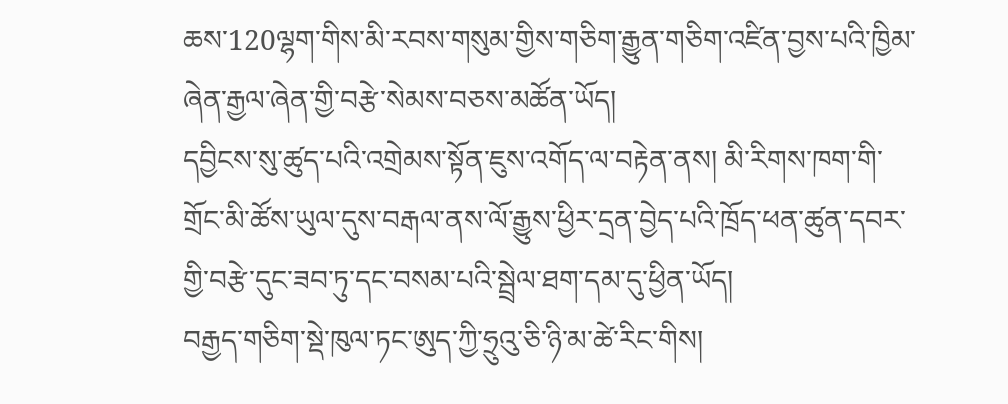ཆས་120ལྷག་གིས་མི་རབས་གསུམ་གྱིས་གཅིག་རྒྱུན་གཅིག་འཛིན་བྱས་པའི་ཁྱིམ་ཞེན་རྒྱལ་ཞེན་གྱི་བརྩེ་སེམས་བཅས་མཚོན་ཡོད།
དབྱིངས་སུ་ཚུད་པའི་འགྲེམས་སྟོན་ཇུས་འགོད་ལ་བརྟེན་ནས། མི་རིགས་ཁག་གི་གྲོང་མི་ཚོས་ཡུལ་དུས་བརྒལ་ནས་ལོ་རྒྱུས་ཕྱིར་དྲན་བྱེད་པའི་ཁྲོད་ཕན་ཚུན་དབར་གྱི་བརྩེ་དུང་ཟབ་ཏུ་དང་བསམ་པའི་སྦྲེལ་ཐག་དམ་དུ་ཕྱིན་ཡོད།
བརྒྱད་གཅིག་སྡེ་ཁུལ་ཏང་ཨུད་ཀྱི་ཧྲུའུ་ཅི་ཉི་མ་ཚེ་རིང་གིས།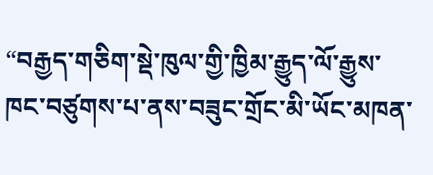“བརྒྱད་གཅིག་སྡེ་ཁུལ་གྱི་ཁྱིམ་རྒྱུད་ལོ་རྒྱུས་ཁང་བཙུགས་པ་ནས་བཟུང་གྲོང་མི་ཡོང་མཁན་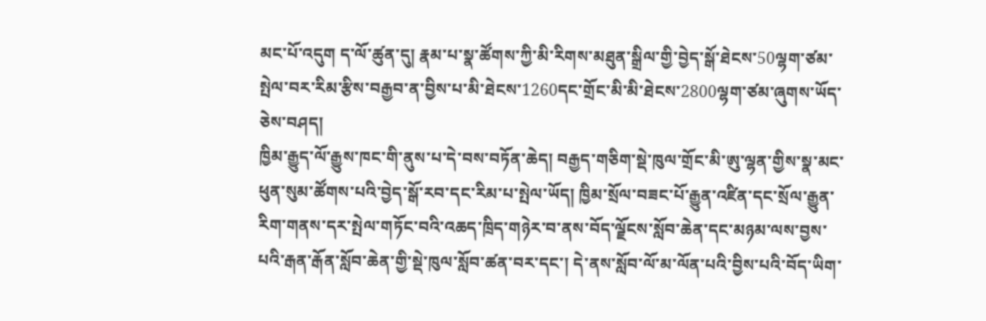མང་པོ་འདུག ད་ལོ་ཚུན་དུ། རྣམ་པ་སྣ་ཚོགས་ཀྱི་མི་རིགས་མཐུན་སྒྲིལ་གྱི་བྱེད་སྒོ་ཐེངས་50ལྷག་ཙམ་སྤེལ་བར་རིམ་རྩིས་བརྒྱབ་ན་བྱིས་པ་མི་ཐེངས་1260དང་གྲོང་མི་མི་ཐེངས་2800ལྷག་ཙམ་ཞུགས་ཡོད་ཅེས་བཤད།
ཁྱིམ་རྒྱུད་ལོ་རྒྱུས་ཁང་གི་ནུས་པ་དེ་བས་བཏོན་ཆེད། བརྒྱད་གཅིག་སྡེ་ཁུལ་གྲོང་མི་ཨུ་ལྷན་གྱིས་སྣ་མང་ཕུན་སུམ་ཚོགས་པའི་བྱེད་སྒོ་རབ་དང་རིམ་པ་སྤེལ་ཡོད། ཁྱིམ་སྲོལ་བཟང་པོ་རྒྱུན་འཛིན་དང་སྲོལ་རྒྱུན་རིག་གནས་དར་སྤེལ་གཏོང་བའི་འཆད་ཁྲིད་གཉེར་བ་ནས་བོད་ལྗོངས་སློབ་ཆེན་དང་མཉམ་ལས་བྱས་པའི་རྒན་རྒོན་སློབ་ཆེན་གྱི་སྡེ་ཁུལ་སློབ་ཚན་བར་དང་། དེ་ནས་སློབ་ལོ་མ་ལོན་པའི་བྱིས་པའི་བོད་ཡིག་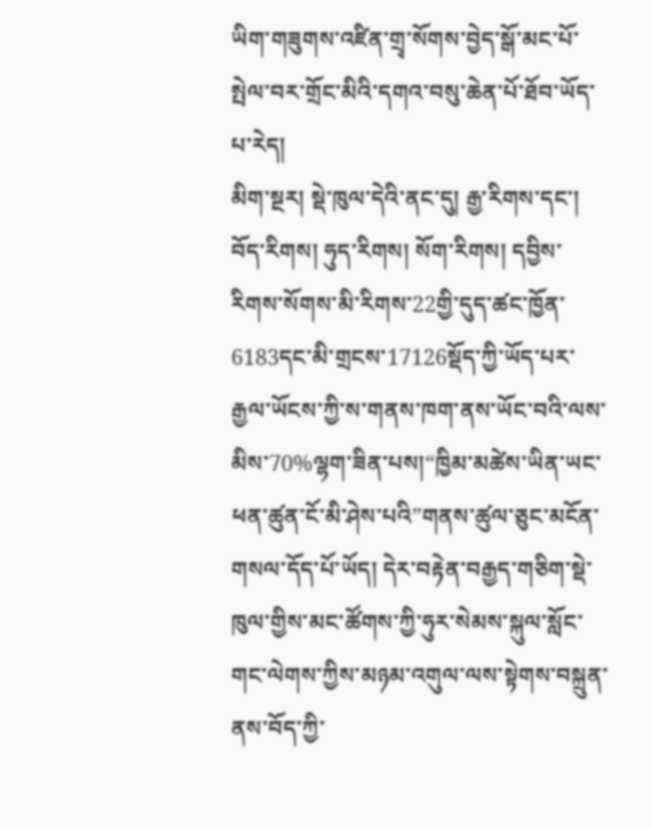ཡིག་གཟུགས་འཛིན་གྲྭ་སོགས་བྱེད་སྒོ་མང་པོ་སྤེལ་བར་གྲོང་མིའི་དགའ་བསུ་ཆེན་པོ་ཐོབ་ཡོད་པ་རེད།
མིག་སྔར། སྡེ་ཁུལ་དེའི་ནང་དུ། རྒྱ་རིགས་དང་། བོད་རིགས། ཧུད་རིགས། སོག་རིགས། དབྱིས་རིགས་སོགས་མི་རིགས་22གྱི་དུད་ཚང་ཁྱོན་6183དང་མི་གྲངས་17126སྡོད་ཀྱི་ཡོད་པར་རྒྱལ་ཡོངས་ཀྱི་ས་གནས་ཁག་ནས་ཡོང་བའི་ལས་མིས་70%ལྷག་ཟིན་པས།“ཁྱིམ་མཚེས་ཡིན་ཡང་ཕན་ཚུན་ངོ་མི་ཤེས་པའི”གནས་ཚུལ་ཅུང་མངོན་གསལ་དོད་པོ་ཡོད། དེར་བརྟེན་བརྒྱད་གཅིག་སྡེ་ཁུལ་གྱིས་མང་ཚོགས་ཀྱི་ཧུར་སེམས་སྐུལ་སློང་གང་ལེགས་ཀྱིས་མཉམ་འགུལ་ལས་སྟེགས་བསྐྲུན་ནས་བོད་ཀྱི་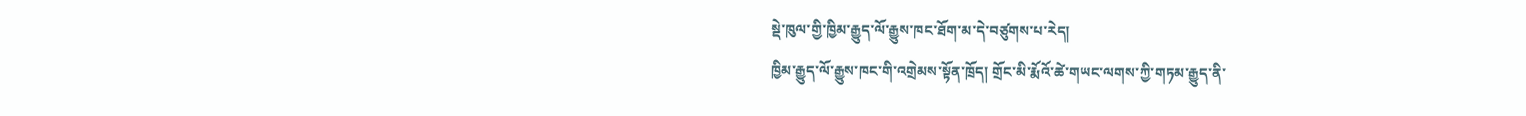སྡེ་ཁུལ་གྱི་ཁྱིམ་རྒྱུད་ལོ་རྒྱུས་ཁང་ཐོག་མ་དེ་བཙུགས་པ་རེད།
ཁྱིམ་རྒྱུད་ལོ་རྒྱུས་ཁང་གི་འགྲེམས་སྟོན་ཁྲོད། གྲོང་མི་རྨོའོ་ཚེ་གཡང་ལགས་ཀྱི་གཏམ་རྒྱུད་ནི་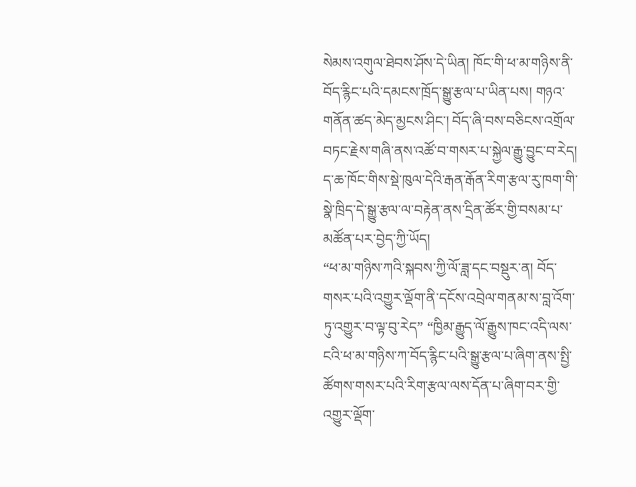སེམས་འགུལ་ཐེབས་ཤོས་དེ་ཡིན། ཁོང་གི་ཕ་མ་གཉིས་ནི་བོད་རྙིང་པའི་དམངས་ཁྲོད་སྒྱུ་རྩལ་པ་ཡིན་པས། གཉའ་གནོན་ཚད་མེད་མྱངས་ཤིང་། བོད་ཞི་བས་བཅིངས་འགྲོལ་བཏང་རྗེས་གཞི་ནས་འཚོ་བ་གསར་པ་སྐྱེལ་རྒྱུ་བྱུང་བ་རེད།
ད་ཆ་ཁོང་གིས་སྡེ་ཁུལ་དེའི་རྒན་རྒོན་རིག་རྩལ་རུ་ཁག་གི་སྣེ་ཁྲིད་དེ་སྒྱུ་རྩལ་ལ་བརྟེན་ནས་དྲིན་ཚོར་གྱི་བསམ་པ་མཚོན་པར་བྱེད་ཀྱི་ཡོད།
“ཕ་མ་གཉིས་ཀའི་སྐབས་ཀྱི་ལོ་ཟླ་དང་བསྡུར་ན། བོད་གསར་པའི་འགྱུར་ལྡོག་ནི་དངོས་འབྲེལ་གནམ་ས་བླ་འོག་ཏུ་འགྱུར་བ་ལྟ་བུ་རེད” “ཁྱིམ་རྒྱུད་ལོ་རྒྱུས་ཁང་འདི་ལས་ངའི་ཕ་མ་གཉིས་ཀ་བོད་རྙིང་པའི་སྒྱུ་རྩལ་པ་ཞིག་ནས་སྤྱི་ཚོགས་གསར་པའི་རིག་རྩལ་ལས་དོན་པ་ཞིག་བར་གྱི་འགྱུར་ལྡོག་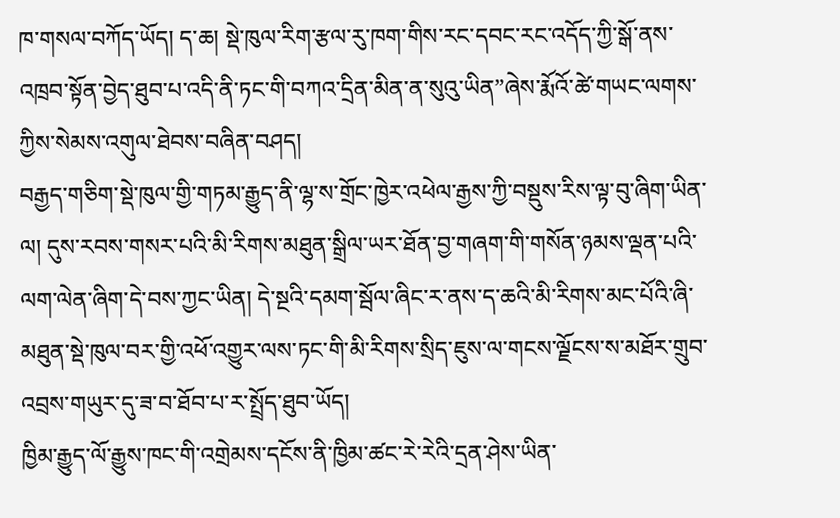ཁ་གསལ་བཀོད་ཡོད། ད་ཆ། སྡེ་ཁུལ་རིག་རྩལ་རུ་ཁག་གིས་རང་དབང་རང་འདོད་ཀྱི་སྒོ་ནས་འཁྲབ་སྟོན་བྱེད་ཐུབ་པ་འདི་ནི་ཏང་གི་བཀའ་དྲིན་མིན་ན་སུའུ་ཡིན”ཞེས་རྨོའོ་ཚེ་གཡང་ལགས་ཀྱིས་སེམས་འགུལ་ཐེབས་བཞིན་བཤད།
བརྒྱད་གཅིག་སྡེ་ཁུལ་གྱི་གཏམ་རྒྱུད་ནི་ལྷ་ས་གྲོང་ཁྱེར་འཕེལ་རྒྱས་ཀྱི་བསྡུས་རིས་ལྟ་བུ་ཞིག་ཡིན་ལ། དུས་རབས་གསར་པའི་མི་རིགས་མཐུན་སྒྲིལ་ཡར་ཐོན་བྱ་གཞག་གི་གསོན་ཉམས་ལྡན་པའི་ལག་ལེན་ཞིག་དེ་བས་ཀྱང་ཡིན། དེ་སྔའི་དམག་སྦོལ་ཞིང་ར་ནས་ད་ཆའི་མི་རིགས་མང་པོའི་ཞི་མཐུན་སྡེ་ཁུལ་བར་གྱི་འཕོ་འགྱུར་ལས་ཏང་གི་མི་རིགས་སྲིད་ཇུས་ལ་གངས་ལྗོངས་ས་མཐོར་གྲུབ་འབྲས་གཡུར་དུ་ཟ་བ་ཐོབ་པ་ར་སྤྲོད་ཐུབ་ཡོད།
ཁྱིམ་རྒྱུད་ལོ་རྒྱུས་ཁང་གི་འགྲེམས་དངོས་ནི་ཁྱིམ་ཚང་རེ་རེའི་དྲན་ཤེས་ཡིན་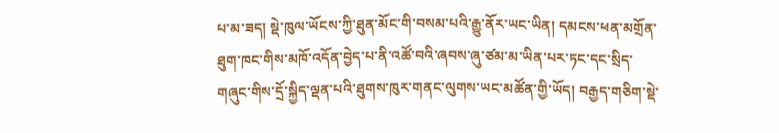པ་མ་ཟད། སྡེ་ཁུལ་ཡོངས་ཀྱི་ཐུན་མོང་གི་བསམ་པའི་རྒྱུ་ནོར་ཡང་ཡིན། དམངས་ཕན་མགྲོན་ཐུག་ཁང་གིས་མཁོ་འདོན་བྱེད་པ་ནི་འཚོ་བའི་ཞབས་ཞུ་ཙམ་མ་ཡིན་པར་ཏང་དང་སྲིད་གཞུང་གིས་དྲོ་སྐྱིད་ལྡན་པའི་ཐུགས་ཁུར་གནང་ལུགས་ཡང་མཚོན་གྱི་ཡོད། བརྒྱད་གཅིག་སྡེ་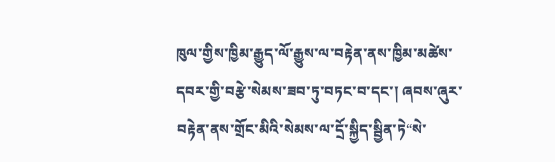ཁུལ་གྱིས་ཁྱིམ་རྒྱུད་ལོ་རྒྱུས་ལ་བརྟེན་ནས་ཁྱིམ་མཚེས་དབར་གྱི་བརྩེ་སེམས་ཟབ་ཏུ་བཏང་བ་དང་། ཞབས་ཞུར་བརྟེན་ནས་གྲོང་མིའི་སེམས་ལ་དྲོ་སྐྱིད་སྦྱིན་ཏེ“སེ་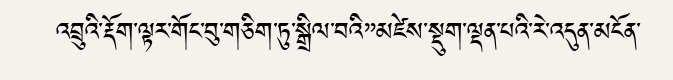འབྲུའི་རྡོག་ལྟར་གོང་བུ་གཅིག་ཏུ་སྒྲིལ་བའི”མཛེས་སྡུག་ལྡན་པའི་རེ་འདུན་མངོན་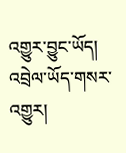འགྱུར་བྱུང་ཡོད།
འབྲེལ་ཡོད་གསར་འགྱུར།